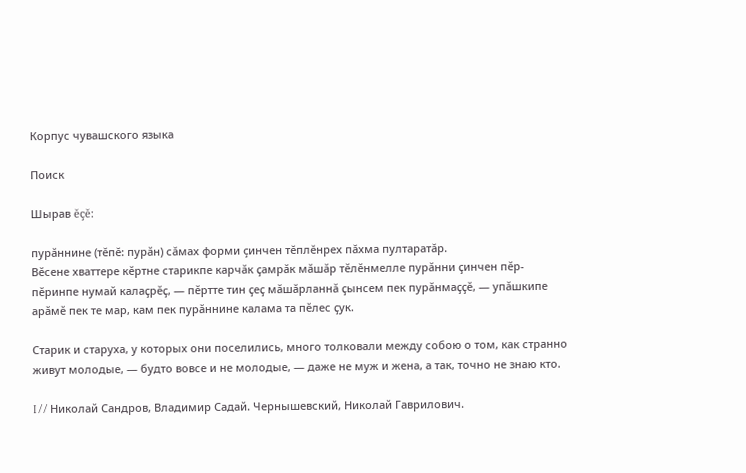Корпус чувашского языка

Поиск

Шырав ĕçĕ:

пурӑннине (тĕпĕ: пурӑн) сăмах форми çинчен тĕплĕнрех пăхма пултаратăр.
Вӗсене хваттере кӗртне старикпе карчӑк ҫамрӑк мӑшӑр тӗлӗнмелле пурӑнни ҫинчен пӗр-пӗринпе нумай калаҫрӗҫ, — пӗртте тин ҫеҫ мӑшӑрланнӑ ҫынсем пек пурӑнмаҫҫӗ, — упӑшкипе арӑмӗ пек те мар, кам пек пурӑннине калама та пӗлес ҫук.

Старик и старуха, у которых они поселились, много толковали между собою о том, как странно живут молодые, — будто вовсе и не молодые, — даже не муж и жена, а так, точно не знаю кто.

I // Николай Сандров, Владимир Садай. Чернышевский, Николай Гаврилович.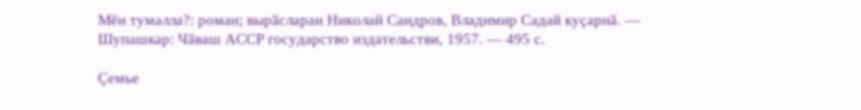Мӗн тумалла?: роман; вырӑсларан Николай Сандров, Владимир Садай куҫарнӑ. — Шупашкар: Чӑваш АССР государство издательстви, 1957. — 495 с.

Ҫемье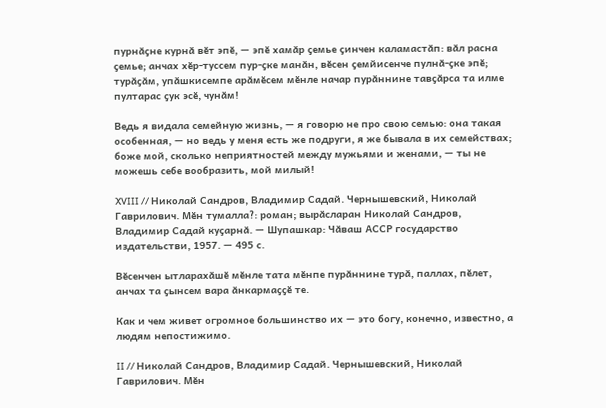пурнӑҫне курнӑ вӗт эпӗ, — эпӗ хамӑр ҫемье ҫинчен каламастӑп: вӑл расна ҫемье; анчах хӗр-туссем пур-ҫке манӑн, вӗсен ҫемйисенче пулнӑ-ҫке эпӗ; турӑҫӑм, упӑшкисемпе арӑмӗсем мӗнле начар пурӑннине тавҫӑрса та илме пултарас ҫук эсӗ, чунӑм!

Ведь я видала семейную жизнь, — я говорю не про свою семью: она такая особенная, — но ведь у меня есть же подруги, я же бывала в их семействах; боже мой, сколько неприятностей между мужьями и женами, — ты не можешь себе вообразить, мой милый!

XVIII // Николай Сандров, Владимир Садай. Чернышевский, Николай Гаврилович. Мӗн тумалла?: роман; вырӑсларан Николай Сандров, Владимир Садай куҫарнӑ. — Шупашкар: Чӑваш АССР государство издательстви, 1957. — 495 с.

Вӗсенчен ытларахӑшӗ мӗнле тата мӗнпе пурӑннине турӑ, паллах, пӗлет, анчах та ҫынсем вара ӑнкармаҫҫӗ те.

Как и чем живет огромное большинство их — это богу, конечно, известно, а людям непостижимо.

II // Николай Сандров, Владимир Садай. Чернышевский, Николай Гаврилович. Мӗн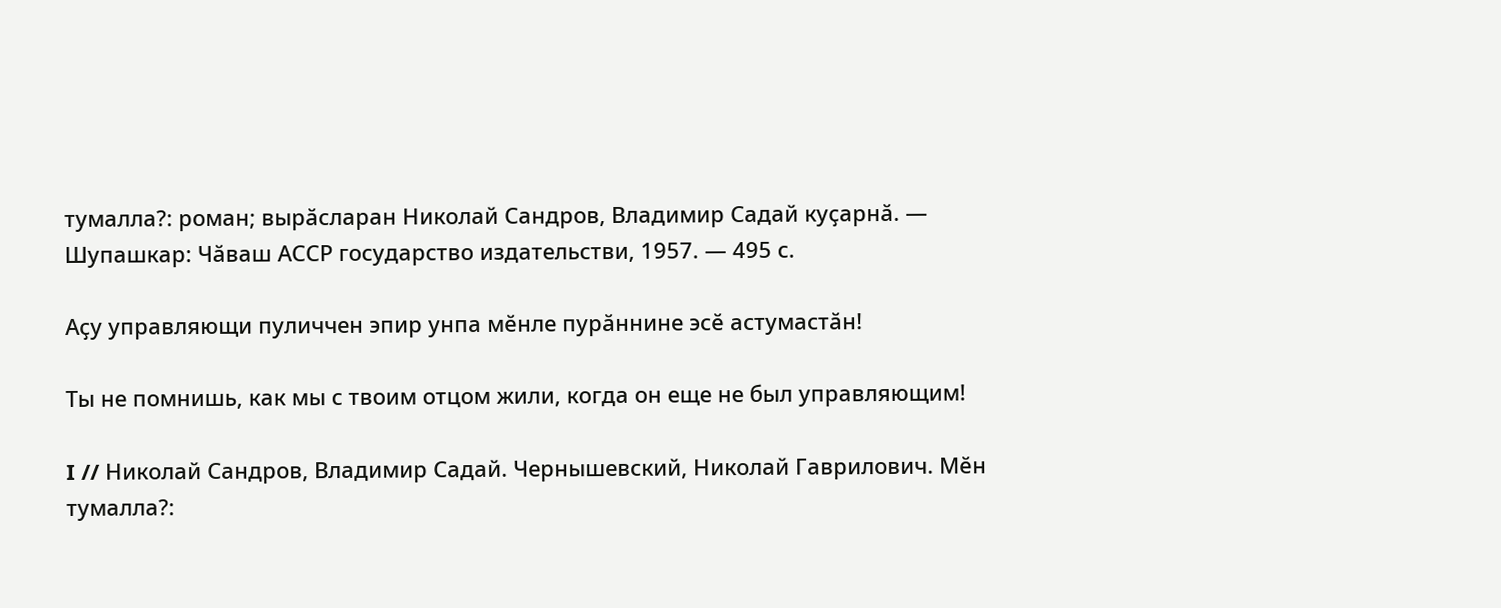тумалла?: роман; вырӑсларан Николай Сандров, Владимир Садай куҫарнӑ. — Шупашкар: Чӑваш АССР государство издательстви, 1957. — 495 с.

Аҫу управляющи пуличчен эпир унпа мӗнле пурӑннине эсӗ астумастӑн!

Ты не помнишь, как мы с твоим отцом жили, когда он еще не был управляющим!

I // Николай Сандров, Владимир Садай. Чернышевский, Николай Гаврилович. Мӗн тумалла?: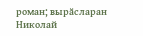роман; вырӑсларан Николай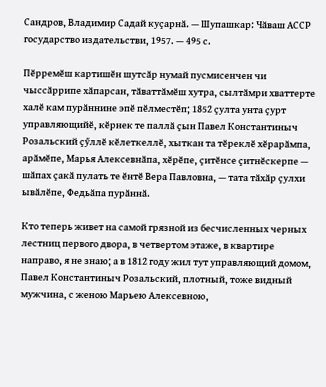Сандров, Владимир Садай куҫарнӑ. — Шупашкар: Чӑваш АССР государство издательстви, 1957. — 495 с.

Пӗрремӗш картишӗн шутсӑр нумай пусмисенчен чи чыссӑррипе хӑпарсан, тӑваттӑмӗш хутра, сылтӑмри хваттерте халӗ кам пурӑннине эпӗ пӗлместӗп; 1852 ҫулта унта ҫурт управляющийӗ, кӗрнек те паллӑ ҫын Павел Константиныч Розальский ҫӳллӗ кӗлеткеллӗ, хыткан та тӗреклӗ хӗрарӑмпа, арӑмӗпе, Марья Алексевнӑпа, хӗрӗпе, ҫитӗнсе ҫитнӗскерпе — шӑпах ҫакӑ пулать те ӗнтӗ Вера Павловна, — тата тӑхӑр ҫулхи ывӑлӗпе, Федьӑпа пурӑннӑ.

Кто теперь живет на самой грязной из бесчисленных черных лестниц первого двора, в четвертом этаже, в квартире направо, я не знаю; а в 1812 году жил тут управляющий домом, Павел Константиныч Розальский, плотный, тоже видный мужчина, с женою Марьею Алексевною,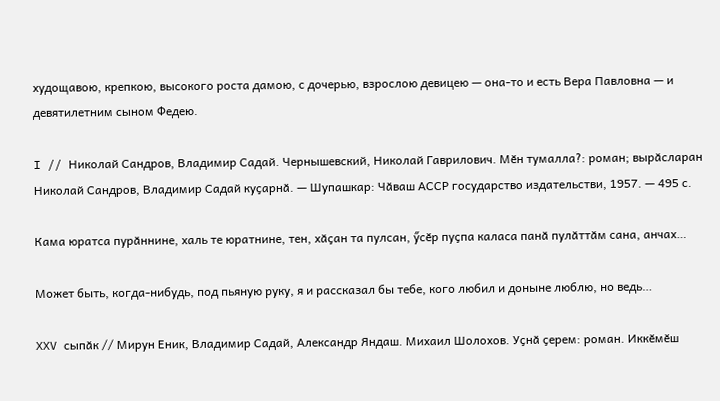худощавою, крепкою, высокого роста дамою, с дочерью, взрослою девицею — она-то и есть Вера Павловна — и девятилетним сыном Федею.

I // Николай Сандров, Владимир Садай. Чернышевский, Николай Гаврилович. Мӗн тумалла?: роман; вырӑсларан Николай Сандров, Владимир Садай куҫарнӑ. — Шупашкар: Чӑваш АССР государство издательстви, 1957. — 495 с.

Кама юратса пурӑннине, халь те юратнине, тен, хӑҫан та пулсан, ӳсӗр пуҫпа каласа панӑ пулӑттӑм сана, анчах…

Может быть, когда-нибудь, под пьяную руку, я и рассказал бы тебе, кого любил и доныне люблю, но ведь…

XXV сыпӑк // Мирун Еник, Владимир Садай, Александр Яндаш. Михаил Шолохов. Уҫнӑ ҫерем: роман. Иккӗмӗш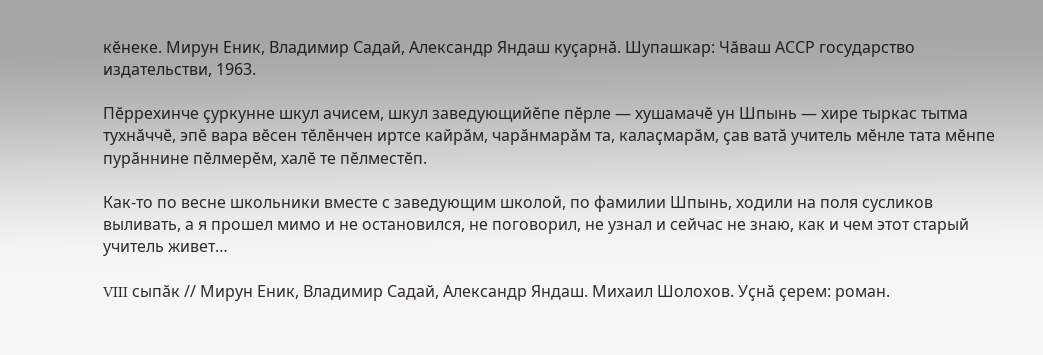кӗнеке. Мирун Еник, Владимир Садай, Александр Яндаш куҫарнӑ. Шупашкар: Чӑваш АССР государство издательстви, 1963.

Пӗррехинче ҫуркунне шкул ачисем, шкул заведующийӗпе пӗрле — хушамачӗ ун Шпынь — хире тыркас тытма тухнӑччӗ, эпӗ вара вӗсен тӗлӗнчен иртсе кайрӑм, чарӑнмарӑм та, калаҫмарӑм, ҫав ватӑ учитель мӗнле тата мӗнпе пурӑннине пӗлмерӗм, халӗ те пӗлместӗп.

Как-то по весне школьники вместе с заведующим школой, по фамилии Шпынь, ходили на поля сусликов выливать, а я прошел мимо и не остановился, не поговорил, не узнал и сейчас не знаю, как и чем этот старый учитель живет…

VIII сыпӑк // Мирун Еник, Владимир Садай, Александр Яндаш. Михаил Шолохов. Уҫнӑ ҫерем: роман.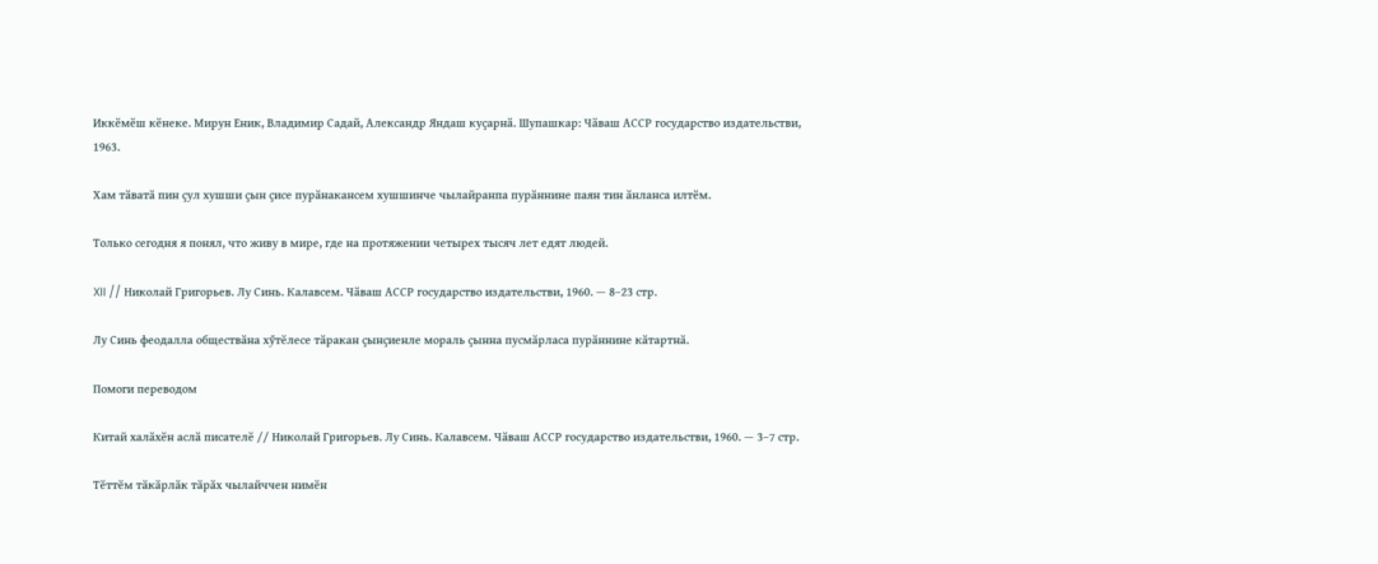Иккӗмӗш кӗнеке. Мирун Еник, Владимир Садай, Александр Яндаш куҫарнӑ. Шупашкар: Чӑваш АССР государство издательстви, 1963.

Хам тӑватӑ пин ҫул хушши ҫын ҫисе пурӑнакансем хушшинче чылайранпа пурӑннине паян тин ӑнланса илтӗм.

Только сегодня я понял, что живу в мире, где на протяжении четырех тысяч лет едят людей.

XII // Николай Григорьев. Лу Синь. Калавсем. Чӑваш АССР государство издательстви, 1960. — 8–23 стр.

Лу Синь феодалла обществӑна хӳтӗлесе тӑракан ҫынҫиенле мораль ҫынна пусмӑрласа пурӑннине кӑтартнӑ.

Помоги переводом

Китай халӑхӗн аслӑ писателӗ // Николай Григорьев. Лу Синь. Калавсем. Чӑваш АССР государство издательстви, 1960. — 3–7 стр.

Тӗттӗм тӑкӑрлӑк тӑрӑх чылайччен нимӗн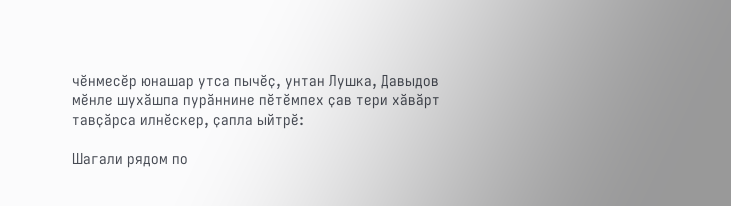чӗнмесӗр юнашар утса пычӗҫ, унтан Лушка, Давыдов мӗнле шухӑшпа пурӑннине пӗтӗмпех ҫав тери хӑвӑрт тавҫӑрса илнӗскер, ҫапла ыйтрӗ:

Шагали рядом по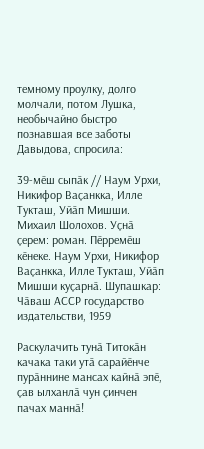темному проулку, долго молчали, потом Лушка, необычайно быстро познавшая все заботы Давыдова, спросила:

39-мӗш сыпӑк // Наум Урхи, Никифор Ваҫанкка, Илле Тукташ, Уйӑп Мишши. Михаил Шолохов. Уҫнӑ ҫерем: роман. Пӗрремӗш кӗнеке. Наум Урхи, Никифор Ваҫанкка, Илле Тукташ, Уйӑп Мишши куҫарнӑ. Шупашкар: Чӑваш АССР государство издательстви, 1959

Раскулачить тунӑ Титокӑн качака таки утӑ сарайӗнче пурӑннине мансах кайнӑ эпӗ, ҫав ылханлӑ чун ҫинчен пачах маннӑ!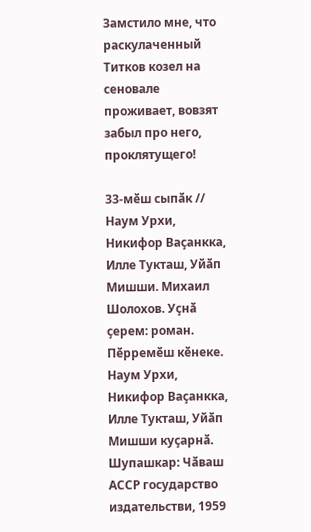Замстило мне, что раскулаченный Титков козел на сеновале проживает, вовзят забыл про него, проклятущего!

33-мӗш сыпӑк // Наум Урхи, Никифор Ваҫанкка, Илле Тукташ, Уйӑп Мишши. Михаил Шолохов. Уҫнӑ ҫерем: роман. Пӗрремӗш кӗнеке. Наум Урхи, Никифор Ваҫанкка, Илле Тукташ, Уйӑп Мишши куҫарнӑ. Шупашкар: Чӑваш АССР государство издательстви, 1959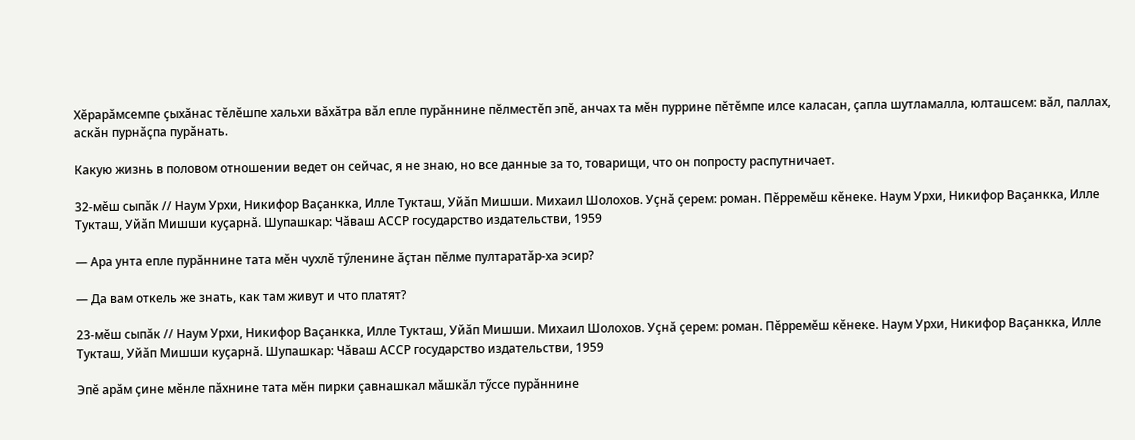Хӗрарӑмсемпе ҫыхӑнас тӗлӗшпе хальхи вӑхӑтра вӑл епле пурӑннине пӗлместӗп эпӗ, анчах та мӗн пуррине пӗтӗмпе илсе каласан, ҫапла шутламалла, юлташсем: вӑл, паллах, аскӑн пурнӑҫпа пурӑнать.

Какую жизнь в половом отношении ведет он сейчас, я не знаю, но все данные за то, товарищи, что он попросту распутничает.

32-мӗш сыпӑк // Наум Урхи, Никифор Ваҫанкка, Илле Тукташ, Уйӑп Мишши. Михаил Шолохов. Уҫнӑ ҫерем: роман. Пӗрремӗш кӗнеке. Наум Урхи, Никифор Ваҫанкка, Илле Тукташ, Уйӑп Мишши куҫарнӑ. Шупашкар: Чӑваш АССР государство издательстви, 1959

— Ара унта епле пурӑннине тата мӗн чухлӗ тӳленине ӑҫтан пӗлме пултаратӑр-ха эсир?

— Да вам откель же знать, как там живут и что платят?

23-мӗш сыпӑк // Наум Урхи, Никифор Ваҫанкка, Илле Тукташ, Уйӑп Мишши. Михаил Шолохов. Уҫнӑ ҫерем: роман. Пӗрремӗш кӗнеке. Наум Урхи, Никифор Ваҫанкка, Илле Тукташ, Уйӑп Мишши куҫарнӑ. Шупашкар: Чӑваш АССР государство издательстви, 1959

Эпӗ арӑм ҫине мӗнле пӑхнине тата мӗн пирки ҫавнашкал мӑшкӑл тӳссе пурӑннине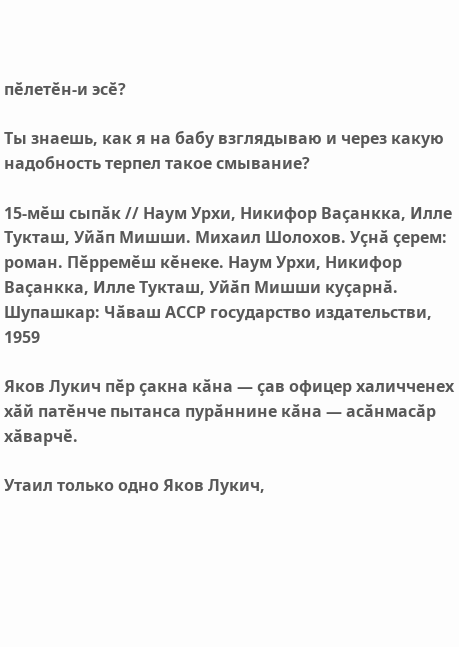пӗлетӗн-и эсӗ?

Ты знаешь, как я на бабу взглядываю и через какую надобность терпел такое смывание?

15-мӗш сыпӑк // Наум Урхи, Никифор Ваҫанкка, Илле Тукташ, Уйӑп Мишши. Михаил Шолохов. Уҫнӑ ҫерем: роман. Пӗрремӗш кӗнеке. Наум Урхи, Никифор Ваҫанкка, Илле Тукташ, Уйӑп Мишши куҫарнӑ. Шупашкар: Чӑваш АССР государство издательстви, 1959

Яков Лукич пӗр ҫакна кӑна — ҫав офицер халичченех хӑй патӗнче пытанса пурӑннине кӑна — асӑнмасӑр хӑварчӗ.

Утаил только одно Яков Лукич,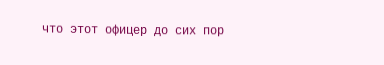что этот офицер до сих пор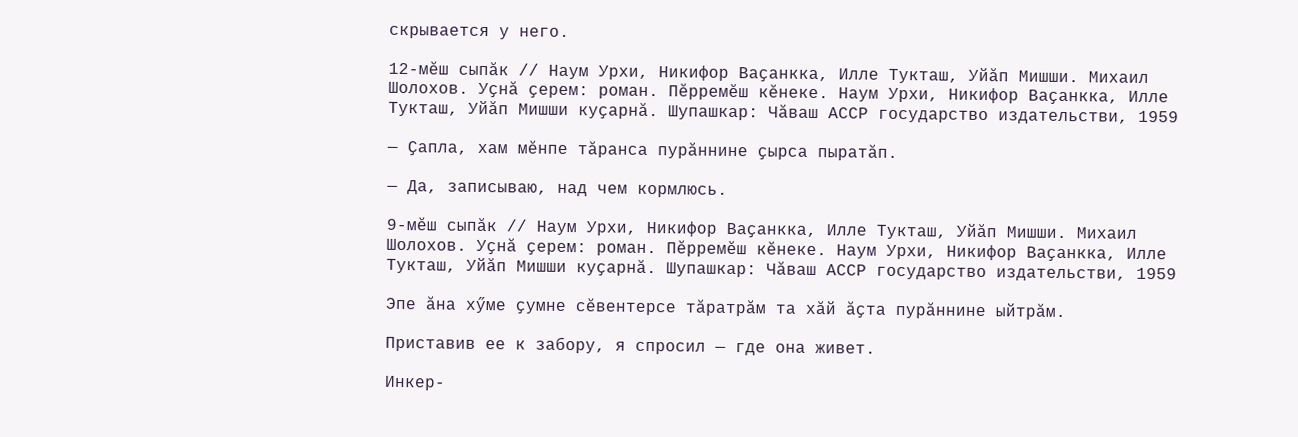скрывается у него.

12-мӗш сыпӑк // Наум Урхи, Никифор Ваҫанкка, Илле Тукташ, Уйӑп Мишши. Михаил Шолохов. Уҫнӑ ҫерем: роман. Пӗрремӗш кӗнеке. Наум Урхи, Никифор Ваҫанкка, Илле Тукташ, Уйӑп Мишши куҫарнӑ. Шупашкар: Чӑваш АССР государство издательстви, 1959

— Ҫапла, хам мӗнпе тӑранса пурӑннине ҫырса пыратӑп.

— Да, записываю, над чем кормлюсь.

9-мӗш сыпӑк // Наум Урхи, Никифор Ваҫанкка, Илле Тукташ, Уйӑп Мишши. Михаил Шолохов. Уҫнӑ ҫерем: роман. Пӗрремӗш кӗнеке. Наум Урхи, Никифор Ваҫанкка, Илле Тукташ, Уйӑп Мишши куҫарнӑ. Шупашкар: Чӑваш АССР государство издательстви, 1959

Эпе ӑна хӳме ҫумне сӗвентерсе тӑратрӑм та хӑй ӑҫта пурӑннине ыйтрӑм.

Приставив ее к забору, я спросил — где она живет.

Инкер-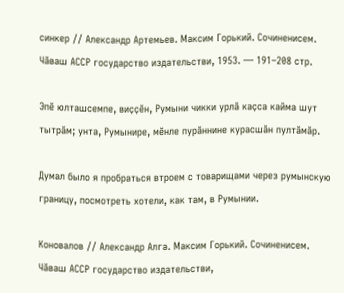синкер // Александр Артемьев. Максим Горький. Сочиненисем. Чӑваш АССР государство издательстви, 1953. — 191–208 стр.

Эпӗ юлташсемпе, виҫҫӗн, Румыни чикки урлӑ каҫса кайма шут тытрӑм; унта, Румынире, мӗнле пурӑннине курасшӑн пултӑмӑр.

Думал было я пробраться втроем с товарищами через румынскую границу, посмотреть хотели, как там, в Румынии.

Коновалов // Александр Алга. Максим Горький. Сочиненисем. Чӑваш АССР государство издательстви,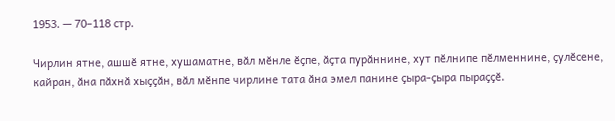1953. — 70–118 стр.

Чирлин ятне, ашшӗ ятне, хушаматне, вӑл мӗнле ӗҫпе, ӑҫта пурӑннине, хут пӗлнипе пӗлменнине, ҫулӗсене, кайран, ӑна пӑхнӑ хыҫҫӑн, вӑл мӗнпе чирлине тата ӑна эмел панине ҫыра-ҫыра пыраҫҫӗ.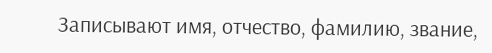Записывают имя, отчество, фамилию, звание,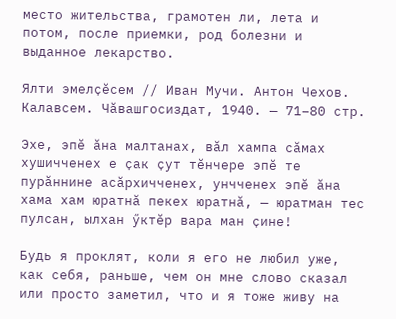место жительства, грамотен ли, лета и потом, после приемки, род болезни и выданное лекарство.

Ялти эмелҫӗсем // Иван Мучи. Антон Чехов. Калавсем. Чӑвашгосиздат, 1940. — 71–80 стр.

Эхе, эпӗ ӑна малтанах, вӑл хампа сӑмах хушичченех е ҫак ҫут тӗнчере эпӗ те пурӑннине асӑрхичченех, унчченех эпӗ ӑна хама хам юратнӑ пекех юратнӑ, — юратман тес пулсан, ылхан ӳктӗр вара ман ҫине!

Будь я проклят, коли я его не любил уже, как себя, раньше, чем он мне слово сказал или просто заметил, что и я тоже живу на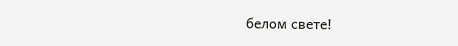белом свете!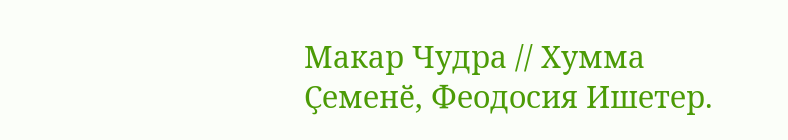Макар Чудра // Хумма Ҫеменӗ, Феодосия Ишетер.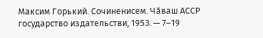Максим Горький. Сочиненисем. Чӑваш АССР государство издательстви, 1953. — 7–19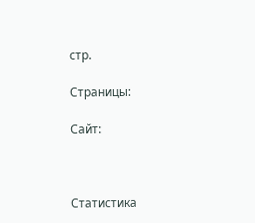стр.

Страницы:

Сайт:



Статистика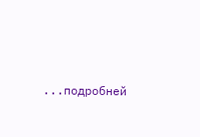...подробней